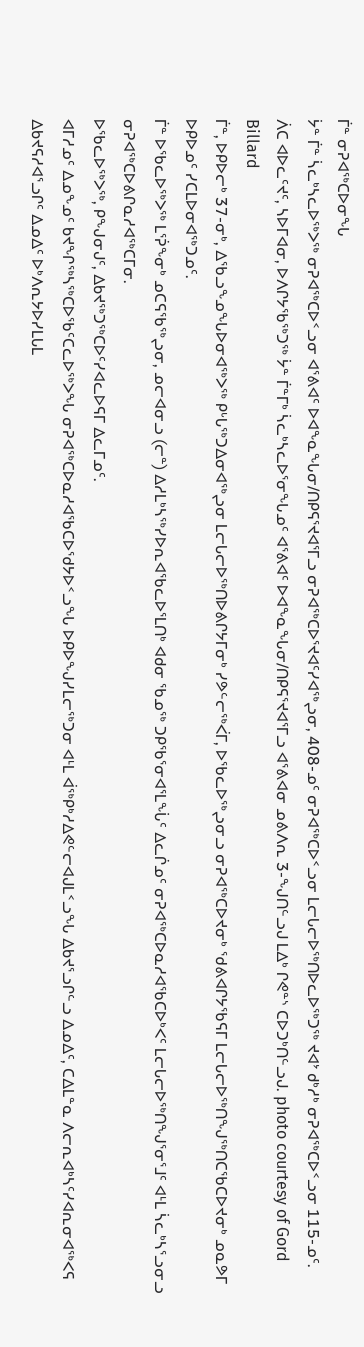ᒦᓐ ᓂᕈᐊᖅᑕᐅᓂᖓ
ᔮᓐ ᒦᓐ ᓵᓚᒃᓴᓚᐅᖅᐳᖅ ᓂᕈᐊᖅᑕᐅᑉᓗᓂ ᐊᕐᕕᐊᑦ ᐅᐊᖕᓇᖓᓂ/ᑎᑭᕋᕐᔪᐊᕐᒥᓗ ᓂᕈᐊᖅᑕᐅᕐᔪᐊᑦᓯᐊᖅᖢᓂ, 408-ᓄᑦ ᓂᕈᐊᖅᑕᐅᑉᓗᓂ ᒪᓕᒐᓕᐅᖅᑎᐅᓚᐅᖅᑐᖅ ᔪᐊᔾ ᑯᒃᓱᒃ ᓂᕈᐊᖅᑕᐅᑉᓗᓂ 115-ᓄᑦ.
ᐲᑕ ᐊᐅᓚᑦᔪᑦ, ᓴᐅᒥᐊᓂ, ᐅᐱᒋᔭᖃᖅᑐᖅ ᔮᓐ ᒦᓐᒥᒃ ᓵᓚᒃᓴᓚᐅᕐᓂᖓᓄᑦ ᐊᕐᕕᐊᑦ ᐅᐊᖕᓇᖓᓂ/ᑎᑭᕋᕐᔪᐊᕐᒥᓗ ᐊᕐᕕᐊᓂ ᓄᕕᐱᕆ 3-ᖑᑎᓪᓗᒍ ᒪᐃᒃ ᒋᕙᓐᔅ ᑕᐅᑐᒃᑎᓪᓗᒍ. photo courtesy of Gord Billard
ᒦᓐ, ᐅᑭᐅᓕᒃ 37-ᓂᒃ, ᐃᖃᓗᖕᓄᖓᐅᓂᐊᖅᐳᖅ ᑭᒡᒐᖅᑐᐃᓂᐊᖅᖢᓂ ᒪᓕᒐᓕᐅᖅᑎᐅᕕᒋᔭᒥᓂᒃ ᓯᕗᓪᓕᖅᐹᒥ, ᐅᖃᓚᐅᖅᖢᓂᓗ ᓂᕈᐊᖅᑕᐅᔪᓂᒃ ᖁᕕᐊᒋᔭᖃᕋᒥ ᒪᓕᒐᓕᐅᖅᑎᖑᖅᑎᑕᖃᑕᐅᔪᓂᒃ ᓄᓇᕗᒥ ᐅᑭᐅᓄᑦ ᓯᑕᒪᐅᓂᐊᖅᑐᓄᑦ.
ᒦᓐ ᐅᖃᓚᐅᖅᐳᖅ ᒪᕐᕉᖕᓂᒃ ᓄᑕᕋᖃᖅᖢᓂ, ᓄᓕᐊᓂᓗ (ᓕᓐ) ᐃᓱᒪᒃᓴᖅᓯᐅᕆᐊᖃᓚᐅᕐᒪᑎᒃ ᐊᑯᓂ ᖃᓄᖅ ᑐᑭᖃᕐᓂᐊᕐᒪᖔᑦ ᐃᓚᒌᓄᑦ ᓂᕈᐊᖅᑕᐅᓇᓱᐊᖃᑕᐅᒃᐸᑦ ᒪᓕᒐᓕᐅᖅᑎᖑᕐᓂᕐᒧᑦ ᐊᒻᒪ ᓵᓚᒃᓴᕐᓗᓂᓗ ᓂᕈᐊᖅᑕᐅᕕᒋᓇᓱᐊᖅᑕᒥᓂ.
ᐅᖃᓚᐅᖅᐳᖅ, ᑭᖑᓂᒍᑦ, ᐃᑲᔪᖅᑐᖅᑕᐅᑦᓯᐊᓚᐅᕋᒥ ᐃᓚᒥᓄᑦ.
ᐊᒥᓱᓄᑦ ᐃᓄᖕᓄᑦ ᑲᔪᖏᖅᓴᖅᑕᐅᖃᑦᑕᓚᐅᖅᐳᖓ ᓂᕈᐊᖅᑕᐅᓇᓱᐊᖃᑕᐅᖁᔭᐅᑉᓗᖓ ᐅᑭᐅᖑᓯᒪᓕᖅᑐᓂ ᐊᒻᒪ ᐋᖅᑭᒃᓱᐃᕙᓪᓕᐊᒍᒪᑉᓗᖓ ᐃᑲᔪᕐᓗᒋᓪᓗ ᐃᓄᐃᑦ, ᑕᐃᒪᓐᓇ ᐱᓕᕆᐊᒃᓴᑦᓯᐊᕆᓂᐊᖅᐸᕋ ᐃᑲᔪᕋᓱᐊᕐᓗᒋᑦ ᐃᓄᐃᑦ ᐅᒃᐱᕆᔭᐅᓯᒪᒐᒪ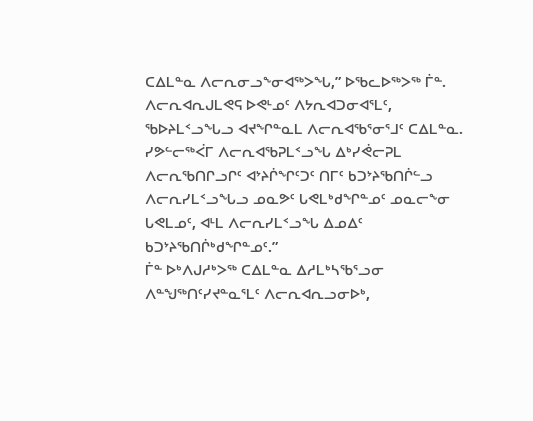ᑕᐃᒪᓐᓇ ᐱᓕᕆᓂᓗᖕᓂᐊᖅᐳᖓ,” ᐅᖃᓚᐅᖅᐳᖅ ᒦᓐ.
ᐱᓕᕆᐊᕆᒍᒪᕙᕋ ᐅᕙᒻᓄᑦ ᐱᔭᕆᐊᑐᓂᐊᕐᒪᑦ, ᖃᐅᔨᒪᑉᓗᖓᓗ ᐊᔪᖏᓐᓇᒪ ᐱᓕᕆᐊᖃᕐᓂᕐᒧᑦ ᑕᐃᒪᓐᓇ.
ᓯᕗᓪᓕᖅᐹᒥ ᐱᓕᕆᐊᖃᕈᒪᑉᓗᖓ ᐃᒃᓯᕚᓕᕈᒪ ᐱᓕᕆᖃᑎᒋᓗᒋᑦ ᐊᔾᔨᒌᖏᑦᑐᑦ ᑎᒥᑦ ᑲᑐᔾᔨᖃᑎᒌᓪᓗ ᐱᓕᕆᓯᒪᑉᓗᖓᓗ ᓄᓇᕗᑦ ᒐᕙᒪᒃᑯᖏᓐᓄᑦ ᓄᓇᓕᖕᓂ ᒐᕙᒪᓄᑦ, ᐊᒻᒪ ᐱᓕᕆᓯᒪᑉᓗᖓ ᐃᓄᐃᑦ ᑲᑐᔾᔨᖃᑎᒌᒃᑯᖏᓐᓄᑦ.”
ᒦᓐ ᐅᒃᐱᒍᓱᒃᐳᖅ ᑕᐃᒪᓐᓇ ᐃᓱᒪᒃᓴᖃᕐᓗᓂ ᐱᓐᖑᖅᑎᑦᓯᔪᓐᓇᕐᒪᑦ ᐱᓕᕆᐊᕆᓗᓂᐅᒃ,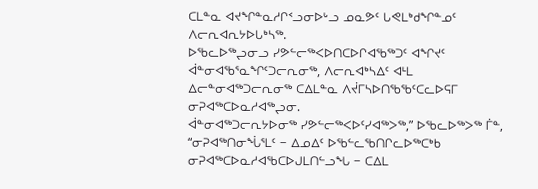ᑕᒪᓐᓇ ᐊᔪᖏᓐᓇᓱᒋᑉᓗᓂᐅᒡᓗ ᓄᓇᕗᑦ ᒐᕙᒪᒃᑯᖏᓐᓄᑦ ᐱᓕᕆᐊᕆᔭᐅᒐᒃᓴᖅ.
ᐅᖃᓚᐅᖅᖢᓂᓗ ᓯᕗᓪᓕᖅᐸᐅᑎᑕᐅᒋᐊᖃᖅᑐᑦ ᐊᖏᔪᑦ ᐋᓐᓂᐊᖃᕐᓇᖏᑦᑐᓕᕆᓂᖅ, ᐱᓕᕆᐊᒃᓴᐃᑦ ᐊᒻᒪ ᐃᓕᓐᓂᐊᖅᑐᓕᕆᓂᖅ ᑕᐃᒪᓐᓇ ᐱᔫᒥᓴᐅᑎᖃᖃᑦᑕᓚᐅᕋᒥ ᓂᕈᐊᖅᑕᐅᓇᓱᐊᖅᖢᓂ.
ᐋᓐᓂᐊᖅᑐᓕᕆᔭᐅᓂᖅ ᓯᕗᓪᓕᖅᐸᐅᑦᓯᐊᖅᐳᖅ,” ᐅᖃᓚᐅᖅᐳᖅ ᒦᓐ, “ᓂᕈᐊᖅᑎᓂᖔᕐᒪᑦ − ᐃᓄᐃᑦ ᐅᖃᓪᓚᖃᑎᒋᓚᐅᖅᑕᒃᑲ ᓂᕈᐊᖅᑕᐅᓇᓱᐊᖃᑕᐅᒍᒪᑎᓪᓗᖓ − ᑕᐃᒪ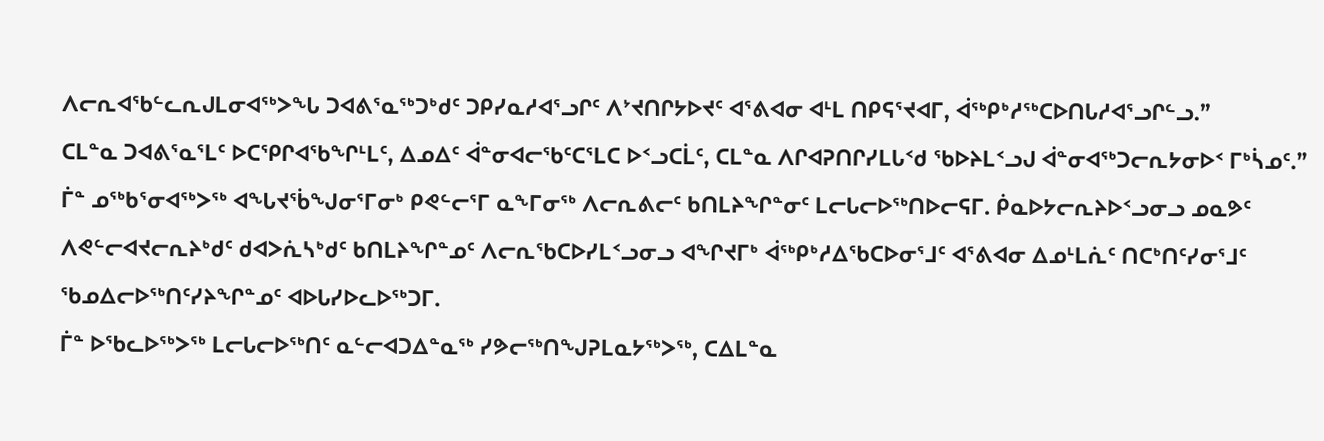ᐱᓕᕆᐊᖃᓪᓚᕆᒍᒪᓂᐊᖅᐳᖓ ᑐᐊᕕᕐᓇᖅᑐᒃᑯᑦ ᑐᑭᓯᓇᓱᐊᕐᓗᒋᑦ ᐱᔾᔪᑎᒋᔭᐅᔪᑦ ᐊᕐᕕᐊᓂ ᐊᒻᒪ ᑎᑭᕋᕐᔪᐊᒥ, ᐋᖅᑭᒃᓱᖅᑕᐅᑎᒐᓱᐊᕐᓗᒋᓪᓗ.”
ᑕᒪᓐᓇ ᑐᐊᕕᕐᓇᕐᒪᑦ ᐅᑕᕿᒋᐊᖃᖏᒻᒪᑦ, ᐃᓄᐃᑦ ᐋᓐᓂᐊᓕᖃᑦᑕᕐᒪᑕ ᐅᑉᓗᑕᒫᑦ, ᑕᒪᓐᓇ ᐱᒋᐊᕈᑎᒋᓯᒪᒐᑉᑯ ᖃᐅᔨᒪᑉᓗᒍ ᐋᓐᓂᐊᖅᑐᓕᕆᔭᓂᐅᑉ ᒥᒃᓵᓄᑦ.”
ᒦᓐ ᓄᖅᑲᕐᓂᐊᖅᐳᖅ ᐊᖓᔪᖄᖑᓂᕐᒥᓂᒃ ᑭᕙᓪᓕᕐᒥ ᓇᖕᒥᓂᖅ ᐱᓕᕆᕕᓕᑦ ᑲᑎᒪᔨᖏᓐᓂᑦ ᒪᓕᒐᓕᐅᖅᑎᐅᓕᕋᒥ. ᑮᓇᐅᔭᓕᕆᔨᐅᑉᓗᓂᓗ ᓄᓇᕗᑦ ᐱᕙᓪᓕᐊᔪᓕᕆᔨᒃᑯᑦ ᑯᐊᐳᕇᓴᒃᑯᑦ ᑲᑎᒪᔨᖏᓐᓄᑦ ᐱᓕᕆᖃᑕᐅᓯᒪᑉᓗᓂᓗ ᐊᖏᔪᒥᒃ ᐋᖅᑭᒃᓱᐃᖃᑕᐅᓂᕐᒧᑦ ᐊᕐᕕᐊᓂ ᐃᓄᒻᒪᕇᑦ ᑎᑕᒃᑎᑦᓯᓂᕐᒧᑦ ᖃᓄᐃᓕᐅᖅᑎᑦᓯᔨᖏᓐᓄᑦ ᐊᐅᒐᓯᐅᓚᐅᖅᑐᒥ.
ᒦᓐ ᐅᖃᓚᐅᖅᐳᖅ ᒪᓕᒐᓕᐅᖅᑎᑦ ᓇᓪᓕᐊᑐᐃᓐᓇᖅ ᓯᕗᓕᖅᑎᖑᕈᒪᓇᔭᖅᐳᖅ, ᑕᐃᒪᓐᓇ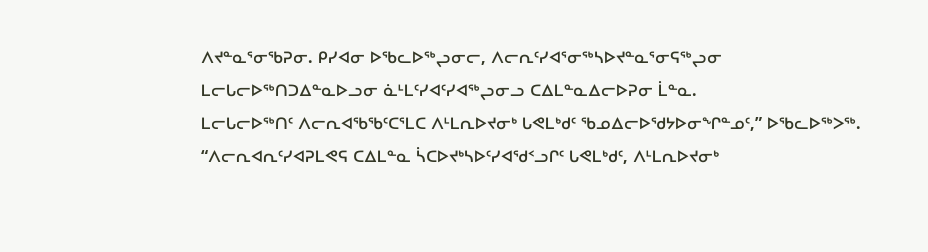ᐱᔪᓐᓇᕐᓂᖃᕈᓂ. ᑭᓯᐊᓂ ᐅᖃᓚᐅᖅᖢᓂᓕ, ᐱᓕᕆᑦᓯᐊᕐᓂᖅᓴᐅᔪᓐᓇᕐᓂᕋᖅᖢᓂ ᒪᓕᒐᓕᐅᖅᑎᑐᐃᓐᓇᐅᓗᓂ ᓈᒻᒪᑦᓯᐊᑦᓯᐊᖅᖢᓂᓗ ᑕᐃᒪᓐᓇᐃᓕᐅᕈᓂ ᒫᓐᓇ.
ᒪᓕᒐᓕᐅᖅᑎᑦ ᐱᓕᕆᐊᖃᖃᑦᑕᕐᒪᑕ ᐱᒻᒪᕆᐅᔪᓂᒃ ᒐᕙᒪᒃᑯᑦ ᖃᓄᐃᓕᐅᖁᔭᐅᓂᖏᓐᓄᑦ,” ᐅᖃᓚᐅᖅᐳᖅ. “ᐱᓕᕆᐊᕆᑦᓯᐊᕈᒪᕙᕋ ᑕᐃᒪᓐᓇ ᓵᑕᐅᔪᒃᓴᐅᑦᓯᐊᖁᑉᓗᒋᑦ ᒐᕙᒪᒃᑯᑦ, ᐱᒻᒪᕆᐅᔪᓂᒃ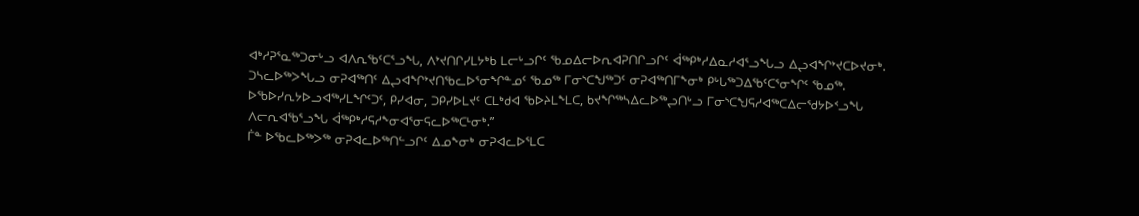ᐊᒃᓱᕈᕐᓇᖅᑐᓂᒡᓗ ᐊᐱᕆᖃᑦᑕᕐᓗᖓ, ᐱᔾᔪᑎᒋᓯᒪᔭᒃᑲ ᒪᓕᒡᓗᒋᑦ ᖃᓄᐃᓕᐅᕆᐊᕈᑎᒋᓗᒋᑦ ᐋᖅᑭᒃᓱᐃᓇᓱᐊᕐᓗᖓᓗ ᐃᖢᐊᖏᔾᔪᑕᐅᔪᓂᒃ.
ᑐᓴᓚᐅᖅᐳᖓᓗ ᓂᕈᐊᖅᑎᑦ ᐃᖢᐊᖏᔾᔪᑎᖃᓚᐅᕐᓂᖏᓐᓄᑦ ᖃᓄᖅ ᒥᓂᔅᑕᖑᖅᑐᑦ ᓂᕈᐊᖅᑎᒥᖕᓂᒃ ᑭᒡᒐᖅᑐᐃᖃᑦᑕᕐᓂᖏᑦ ᖃᓄᖅ. ᐅᖃᐅᓯᕆᔭᐅᓗᐊᖅᓯᒪᖏᑦᑐᑦ, ᑭᓯᐊᓂ, ᑐᑭᓯᐅᒪᔪᑦ ᑕᒪᒃᑯᐊ ᖃᐅᔨᒪᖕᒪᑕ, ᑲᔪᖏᖅᓴᐃᓚᐅᖅᖢᑎᒡᓗ ᒥᓂᔅᑕᖑᕋᓱᐊᖅᑕᐃᓕᖁᔭᐅᑉᓗᖓ ᐱᓕᕆᐊᖃᕐᓗᖓ ᐋᖅᑭᒃᓱᕋᓱᖕᓂᐊᕐᓂᕋᓚᐅᖅᑕᒻᓂᒃ.”
ᒦᓐ ᐅᖃᓚᐅᖅᐳᖅ ᓂᕈᐊᓚᐅᖅᑎᓪᓗᒋᑦ ᐃᓄᖕᓂᒃ ᓂᕈᐊᓚᐅᕐᒪᑕ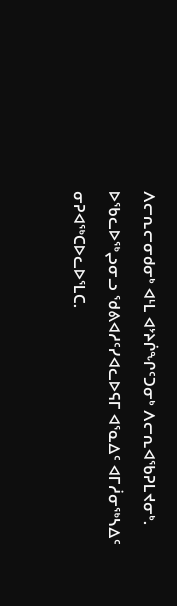ᐱᓕᕆᓕᓂᑯᓂᒃ ᐊᒻᒪ ᐊᔾᔨᒌᖏᑦᑐᓂᒃ ᐱᓕᕆᐊᖃᕈᒪᔪᓂᒃ.
ᐅᖃᓚᐅᖅᖢᓂᓗ ᖁᕕᐊᓱᑦᓯᐊᓚᐅᕋᒥ ᐊᕐᓇᐃᑦ ᐊᒥᓲᓂᖅᓴᐃᑦ ᓂᕈᐊᖅᑕᐅᓚᐅᕐᒪᑕ.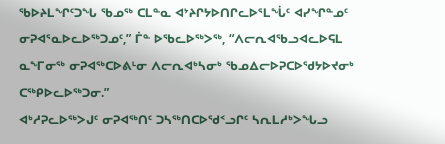ᖃᐅᔨᒪᖏᑦᑐᖓ ᖃᓄᖅ ᑕᒪᓐᓇ ᐊᔾᔨᒋᔭᐅᑎᒋᓚᐅᕐᒪᖔᑦ ᐊᓯᖏᓐᓄᑦ ᓂᕈᐊᕐᓇᐅᓚᐅᖅᑐᓄᑦ,” ᒦᓐ ᐅᖃᓚᐅᖅᐳᖅ, “ᐱᓕᕆᐊᖃᓗᐊᓚᐅᕋᒪ ᓇᖕᒥᓂᖅ ᓂᕈᐊᖅᑕᐅᕕᒻᓂ ᐱᓕᕆᐊᒃᓴᓂᒃ ᖃᓄᐃᓕᐅᕈᑕᐅᖁᔭᐅᔪᓂᒃ ᑕᖅᑭᐅᓚᐅᖅᑐᓂ.”
ᐊᒃᓱᕈᓚᐅᖅᐳᒍᑦ ᓂᕈᐊᖅᑎᑦ ᑐᓴᖅᑎᑕᐅᖁᑉᓗᒋᑦ ᓴᕆᒪᓱᒃᐳᖓᓗ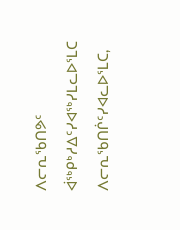ᐱᓕᕆᖃᑎᕗᑦ ᐋᖅᑭᒃᓱᐃᑦᓯᐊᖅᓯᒪᓚᐅᕐᒪᑕ ᐱᓕᕆᖃᑎᒌᑦᓯᐊᓚᐅᕐᒪᑕ,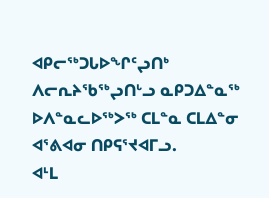ᐊᑭᓕᖅᑐᒐᐅᖏᑦᖢᑎᒃ ᐱᓕᕆᔨᖃᖅᖢᑎᒡᓗ ᓇᑭᑐᐃᓐᓇᖅ ᐅᐱᓐᓇᓚᐅᖅᐳᖅ ᑕᒪᓐᓇ ᑕᒪᐃᓐᓂ ᐊᕐᕕᐊᓂ ᑎᑭᕋᕐᔪᐊᒥᓗ.
ᐊᒻᒪ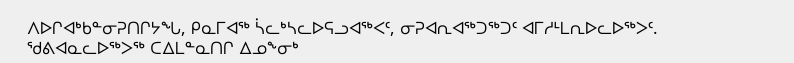ᐱᐅᒋᐊᒃᑲᓐᓂᕈᑎᒋᔭᖓ, ᑭᓇᒥᐊᖅ ᓵᓚᒃᓴᓚᐅᕋᓗᐊᖅᐸᑦ, ᓂᕈᐊᕆᐊᖅᑐᖅᑐᑦ ᐊᒥᓱᒻᒪᕆᐅᓚᐅᖅᐳᑦ. ᖁᕕᐊᓇᓚᐅᖅᐳᖅ ᑕᐃᒪᓐᓇᑎᒋ ᐃᓄᖕᓂᒃ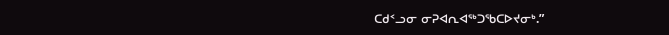ᑕᑯᑉᓗᓂ ᓂᕈᐊᕆᐊᖅᑐᖃᑕᐅᔪᓂᒃ.”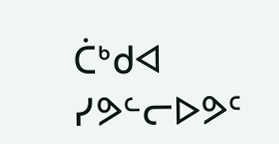ᑖᒃᑯᐊ ᓯᕗᓪᓕᐅᕗᑦ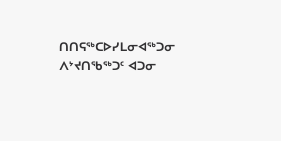ᑎᑎᕋᖅᑕᐅᓯᒪᓂᐊᖅᑐᓂ ᐱᔾᔪᑎᖃᖅᑐᑦ ᐊᑐᓂ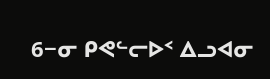6−ᓂ ᑭᕙᓪᓕᐅᑉ ᐃᓗᐊᓂ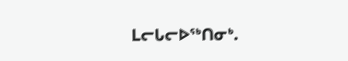ᒪᓕᒐᓕᐅᖅᑎᓂᒃ.